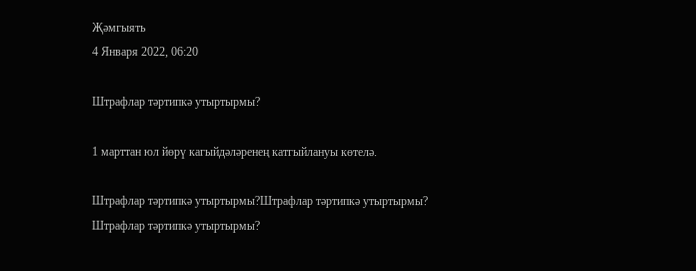Җәмгыять
4 Января 2022, 06:20

Штрафлар тәртипкә утыртырмы?

1 марттан юл йөрү кагыйдәләренең катгыйлануы көтелә.

Штрафлар тәртипкә утыртырмы?Штрафлар тәртипкә утыртырмы?
Штрафлар тәртипкә утыртырмы?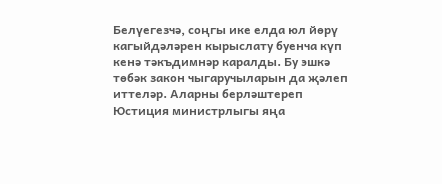Белүегезчә, соңгы ике елда юл йөрү кагыйдәләрен кырыслату буенча күп кенә тәкъдимнәр каралды. Бу эшкә төбәк закон чыгаручыларын да җәлеп иттеләр. Аларны берләштереп Юстиция министрлыгы яңа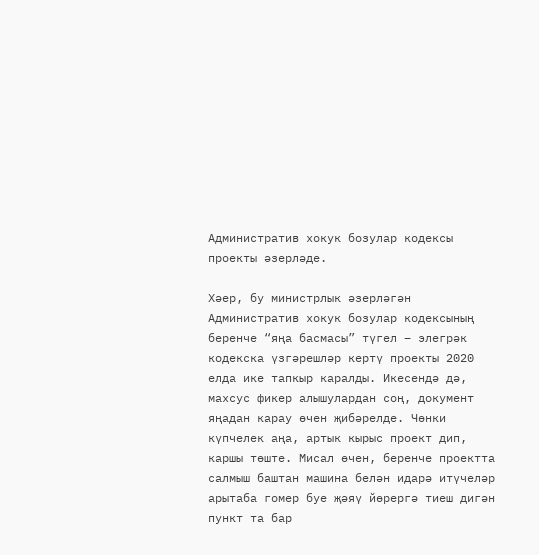Административ хокук бозулар кодексы проекты әзерләде.

Хәер, бу министрлык әзерләгән Административ хокук бозулар кодексының беренче “яңа басмасы” түгел – элегрәк кодекска үзгәрешләр кертү проекты 2020 елда ике тапкыр каралды. Икесендә дә, махсус фикер алышулардан соң, документ яңадан карау өчен җибәрелде. Чөнки күпчелек аңа, артык кырыс проект дип, каршы төште. Мисал өчен, беренче проектта салмыш баштан машина белән идарә итүчеләр арытаба гомер буе җәяү йөрергә тиеш дигән пункт та бар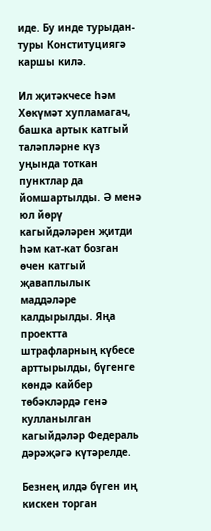иде. Бу инде турыдан-туры Конституциягә каршы килә.

Ил җитәкчесе һәм Хөкүмәт хупламагач, башка артык катгый таләпләрне күз уңында тоткан пунктлар да йомшартылды. Ә менә юл йөрү  кагыйдәләрен җитди һәм кат-кат бозган өчен катгый җаваплылык  маддәләре калдырылды. Яңа проектта штрафларның күбесе арттырылды, бүгенге көндә кайбер төбәкләрдә генә кулланылган кагыйдәләр Федераль дәрәҗәгә күтәрелде.

Безнең илдә бүген иң кискен торган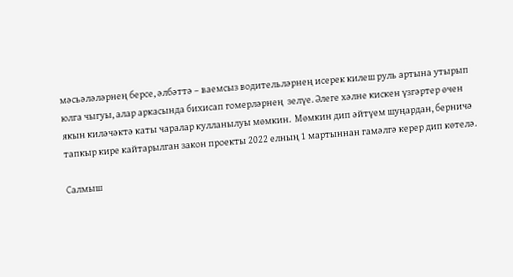мәсьәләләрнең берсе, әлбәттә – ваемсыз водительләрнең исерек килеш руль артына утырып юлга чыгуы, алар аркасында бихисап гомерләрнең  зелүе. Әлеге хәлне кискен үзгәртер өчен  якын киләчәктә каты чаралар кулланылуы мөмкин.  Мөмкин дип әйтүем шуңардан, берничә тапкыр кире кайтарылган закон проекты 2022 елның 1 мартыннан гамәлгә керер дип көтелә.

Салмыш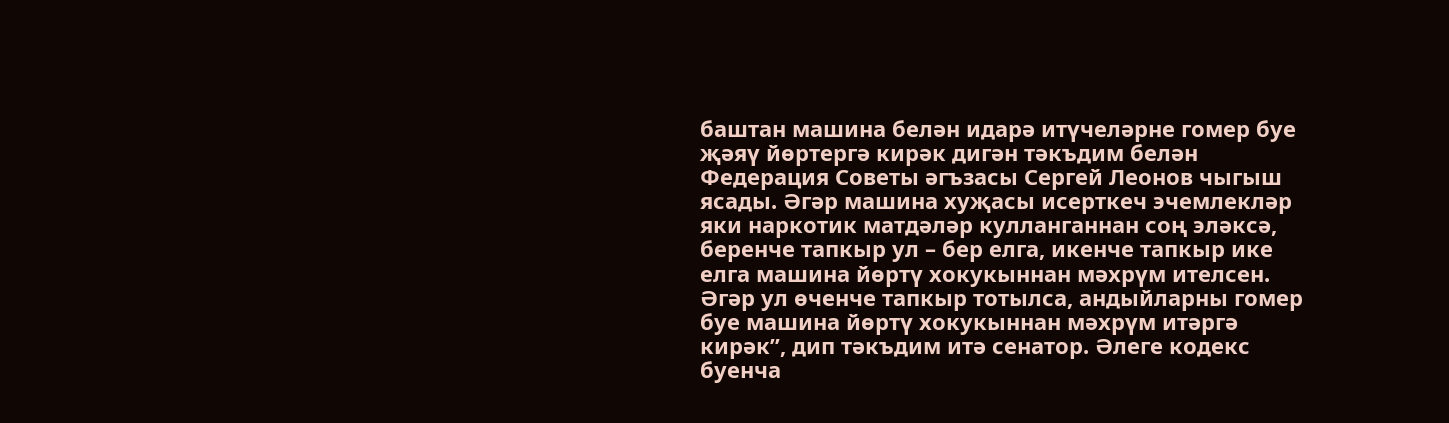баштан машина белән идарә итүчеләрне гомер буе җәяү йөртергә кирәк дигән тәкъдим белән Федерация Советы әгъзасы Сергей Леонов чыгыш ясады. Әгәр машина хуҗасы исерткеч эчемлекләр яки наркотик матдәләр кулланганнан соң эләксә, беренче тапкыр ул – бер елга, икенче тапкыр ике елга машина йөртү хокукыннан мәхрүм ителсен. Әгәр ул өченче тапкыр тотылса, андыйларны гомер буе машина йөртү хокукыннан мәхрүм итәргә кирәк”, дип тәкъдим итә сенатор. Әлеге кодекс буенча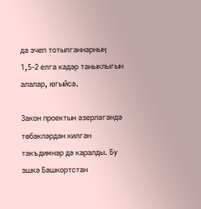да эчеп тотылганнарның 1,5-2 елга кадәр таныклыгын алалар, югыйсә.

Закон проектын әзерләгәндә төбәкләрдән килгән тәкъдимнәр дә каралды. Бу эшкә Башкортстан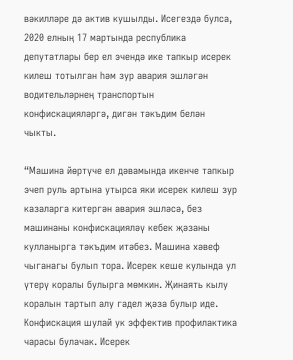вәкилләре дә актив кушылды. Исегездә булса, 2020 елның 17 мартында республика депутатлары бер ел эчендә ике тапкыр исерек килеш тотылган һәм зур авария эшләгән водительләрнең транспортын конфискацияләргә, дигән тәкъдим белән чыкты.

“Машина йөртүче ел дәвамында икенче тапкыр эчеп руль артына утырса яки исерек килеш зур казаларга китергән авария эшләсә, без машинаны конфискацияләү кебек җәзаны кулланырга тәкъдим итәбез. Машина хәвеф чыганагы булып тора. Исерек кеше кулында ул үтерү коралы булырга мөмкин. Җинаять кылу коралын тартып алу гадел җәза булыр иде.  Конфискация шулай ук эффектив профилактика чарасы булачак. Исерек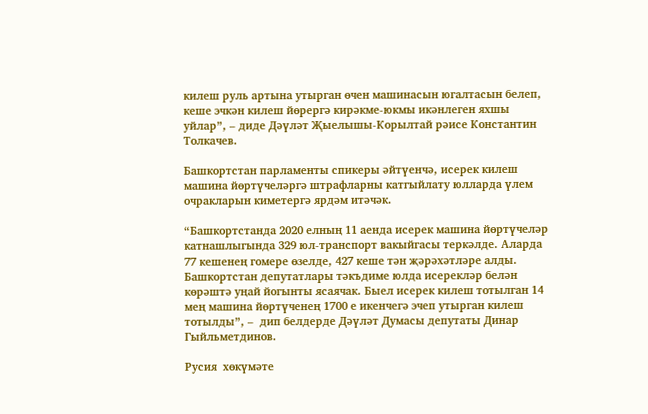килеш руль артына утырган өчен машинасын югалтасын белеп, кеше эчкән килеш йөрергә кирәкме-юкмы икәнлеген яхшы уйлар”, – диде Дәүләт Җыелышы-Корылтай рәисе Константин Толкачев.

Башкортстан парламенты спикеры әйтүенчә, исерек килеш машина йөртүчеләргә штрафларны катгыйлату юлларда үлем очракларын киметергә ярдәм итәчәк.

“Башкортстанда 2020 елның 11 аенда исерек машина йөртүчеләр катнашлыгында 329 юл-транспорт вакыйгасы теркәлде. Аларда 77 кешенең гомере өзелде, 427 кеше тән җәрәхәтләре алды.  Башкортстан депутатлары тәкъдиме юлда исерекләр белән көрәштә уңай йогынты ясаячак. Быел исерек килеш тотылган 14 мең машина йөртүченең 1700 е икенчегә эчеп утырган килеш тотылды”, –  дип белдерде Дәүләт Думасы депутаты Динар Гыйльметдинов.

Русия  хөкүмәте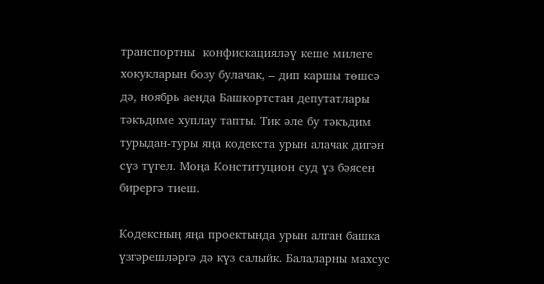транспортны  конфискацияләү кеше милеге хокукларын бозу булачак, – дип каршы төшсә дә, ноябрь аенда Башкортстан депутатлары тәкъдиме хуплау тапты. Тик әле бу тәкъдим турыдан-туры яңа кодекста урын алачак дигән сүз түгел. Моңа Конституцион суд үз бәясен бирергә тиеш.

Кодексның яңа проектында урын алган башка үзгәрешләргә дә күз салыйк. Балаларны махсус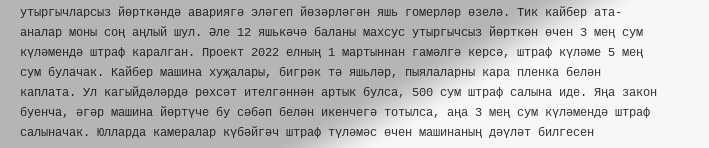утыргычларсыз йөрткәндә авариягә эләгеп йөзәрләгән яшь гомерләр өзелә. Тик кайбер ата-аналар моны соң аңлый шул. Әле 12 яшькәчә баланы махсус утыргычсыз йөрткән өчен 3 мең сум күләмендә штраф каралган. Проект 2022 елның 1 мартыннан гамәлгә керсә, штраф күләме 5 мең сум булачак. Кайбер машина хуҗалары, бигрәк тә яшьләр, пыялаларны кара пленка белән каплата. Ул кагыйдәләрдә рөхсәт ителгәннән артык булса, 500 сум штраф салына иде. Яңа закон буенча, әгәр машина йөртүче бу сәбәп белән икенчегә тотылса, аңа 3 мең сум күләмендә штраф салыначак. Юлларда камералар күбәйгәч штраф түләмәс өчен машинаның дәүләт билгесен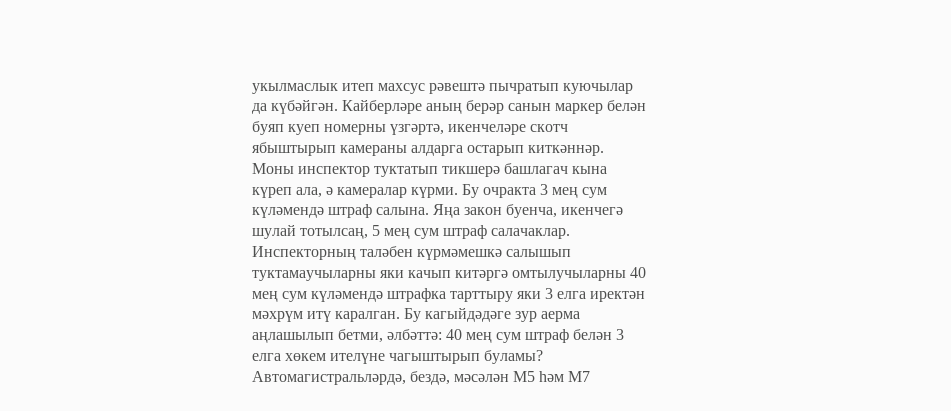укылмаслык итеп махсус рәвештә пычратып куючылар да күбәйгән. Кайберләре аның берәр санын маркер белән буяп куеп номерны үзгәртә, икенчеләре скотч ябыштырып камераны алдарга остарып киткәннәр. Моны инспектор туктатып тикшерә башлагач кына күреп ала, ә камералар күрми. Бу очракта 3 мең сум күләмендә штраф салына. Яңа закон буенча, икенчегә шулай тотылсаң, 5 мең сум штраф салачаклар. Инспекторның таләбен күрмәмешкә салышып туктамаучыларны яки качып китәргә омтылучыларны 40 мең сум күләмендә штрафка тарттыру яки 3 елга иректән мәхрүм итү каралган. Бу кагыйдәдәге зур аерма аңлашылып бетми, әлбәттә: 40 мең сум штраф белән 3 елга хөкем ителүне чагыштырып буламы? Автомагистральләрдә, бездә, мәсәлән М5 һәм М7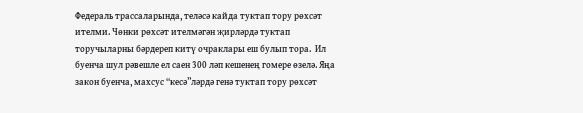Федераль трассаларында, теләсә кайда туктап тору рөхсәт ителми. Чөнки рөхсәт ителмәгән җирләрдә туктап торучыларны бәрдереп китү очраклары еш булып тора.  Ил буенча шул рәвешле ел саен 300 ләп кешенең гомере өзелә. Яңа закон буенча, махсус “кесә”ләрдә генә туктап тору рөхсәт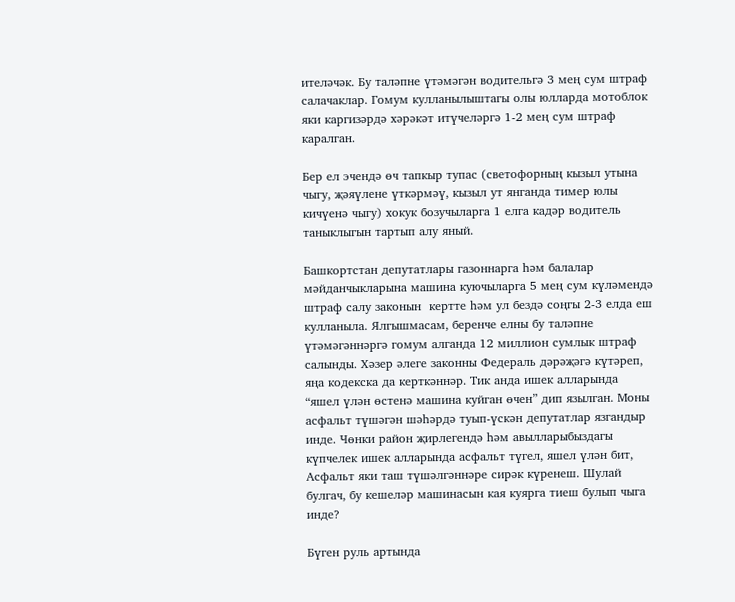ителәчәк. Бу таләпне үтәмәгән водительгә 3 мең сум штраф салачаклар. Гомум кулланылыштагы олы юлларда мотоблок яки каргизәрдә хәрәкәт итүчеләргә 1-2 мең сум штраф каралган.

Бер ел эчендә өч тапкыр тупас (светофорның кызыл утына чыгу, җәяүлене үткәрмәү, кызыл ут янганда тимер юлы кичүенә чыгу) хокук бозучыларга 1 елга кадәр водитель таныклыгын тартып алу яный.

Башкортстан депутатлары газоннарга һәм балалар мәйданчыкларына машина куючыларга 5 мең сум күләмендә штраф салу законын  кертте һәм ул бездә соңгы 2-3 елда еш кулланыла. Ялгышмасам, беренче елны бу таләпне үтәмәгәннәргә гомум алганда 12 миллион сумлык штраф салынды. Хәзер әлеге законны Федераль дәрәҗәгә күтәреп, яңа кодекска да керткәннәр. Тик анда ишек алларында “яшел үлән өстенә машина куйган өчен” дип язылган. Моны асфальт түшәгән шәһәрдә туып-үскән депутатлар язгандыр инде. Чөнки район җирлегендә һәм авылларыбыздагы күпчелек ишек алларында асфальт түгел, яшел үлән бит, Асфальт яки таш түшәлгәннәре сирәк күренеш. Шулай булгач, бу кешеләр машинасын кая куярга тиеш булып чыга инде?

Бүген руль артында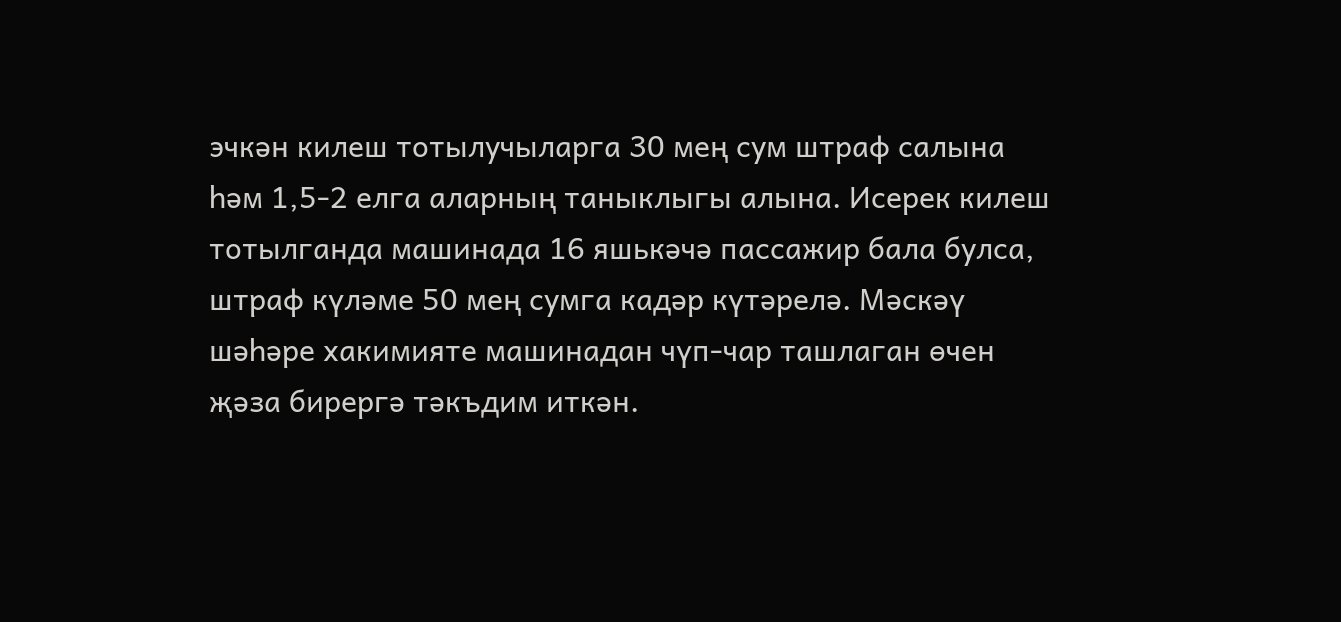эчкән килеш тотылучыларга 30 мең сум штраф салына һәм 1,5-2 елга аларның таныклыгы алына. Исерек килеш тотылганда машинада 16 яшькәчә пассажир бала булса, штраф күләме 50 мең сумга кадәр күтәрелә. Мәскәү шәһәре хакимияте машинадан чүп-чар ташлаган өчен җәза бирергә тәкъдим иткән.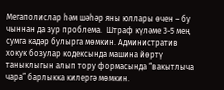Мегаполислар һәм шәһәр яны юллары өчен – бу чыннан да зур проблема.  Штраф күләме 3-5 мең сумга кадәр булырга мөмкин. Административ хокук бозулар кодексында машина йөртү таныклыгын алып тору формасында “вакытлыча чара” барлыкка килергә мөмкин.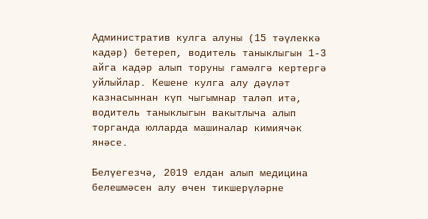Административ кулга алуны (15 тәүлеккә кадәр) бетереп, водитель таныклыгын 1-3 айга кадәр алып торуны гамәлгә кертергә уйлыйлар. Кешене кулга алу дәүләт казнасыннан күп чыгымнар таләп итә, водитель таныклыгын вакытлыча алып торганда юлларда машиналар кимиячәк янәсе.

Белүегезчә, 2019 елдан алып медицина белешмәсен алу өчен тикшерүләрне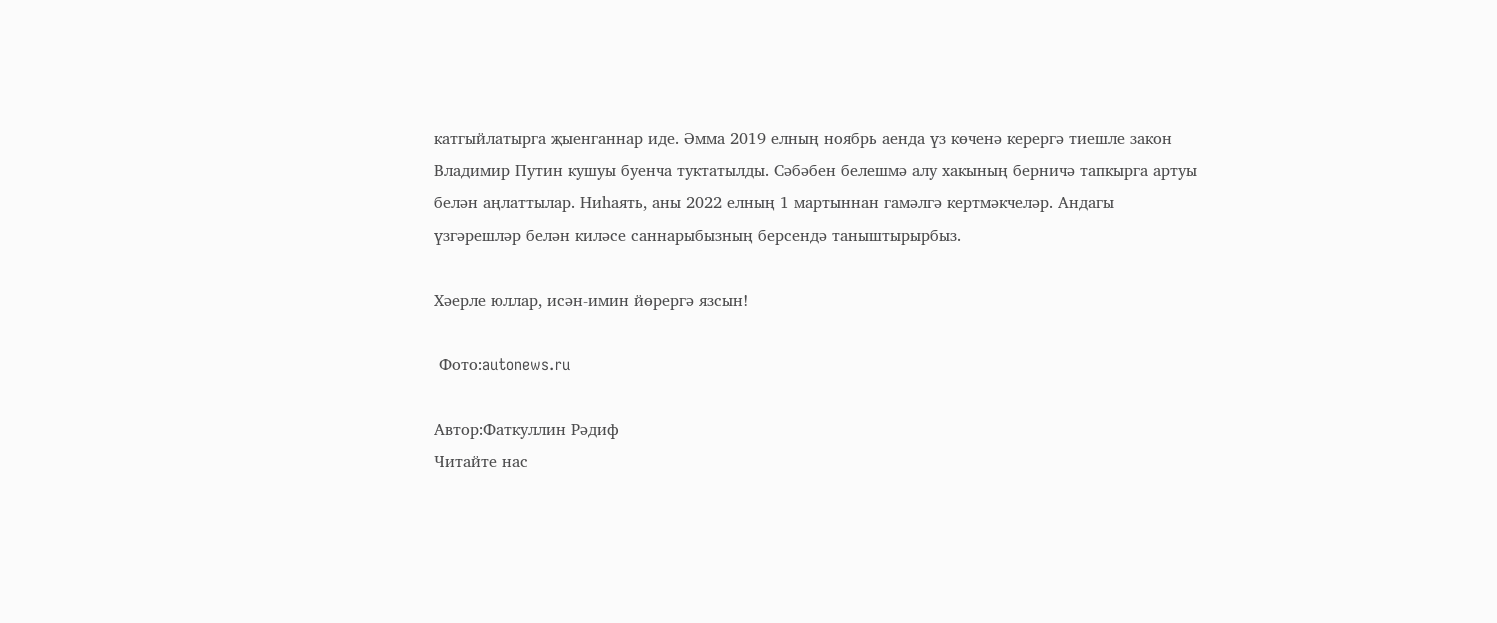катгыйлатырга җыенганнар иде. Әмма 2019 елның ноябрь аенда үз көченә керергә тиешле закон Владимир Путин кушуы буенча туктатылды. Сәбәбен белешмә алу хакының берничә тапкырга артуы белән аңлаттылар. Ниһаять, аны 2022 елның 1 мартыннан гамәлгә кертмәкчеләр. Андагы үзгәрешләр белән киләсе саннарыбызның берсендә таныштырырбыз.

Хәерле юллар, исән-имин йөрергә язсын!

 Фото:autonews.ru

Автор:Фаткуллин Рәдиф
Читайте нас